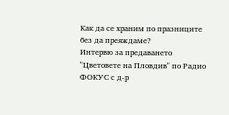Как да се храним по празниците без да преяждаме?
Интервю за предаването "Цветовете на Пловдив" по Радио ФОКУС с д-р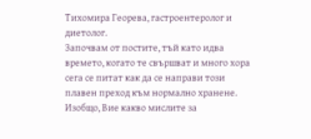Тихомира Георева, гастроентеролог и диетолог.
Започвам от постите, тъй като идва времето, когато те свършват и много хора сега се питат как да се направи този плавен преход към нормално хранене. Изобщо, Вие какво мислите за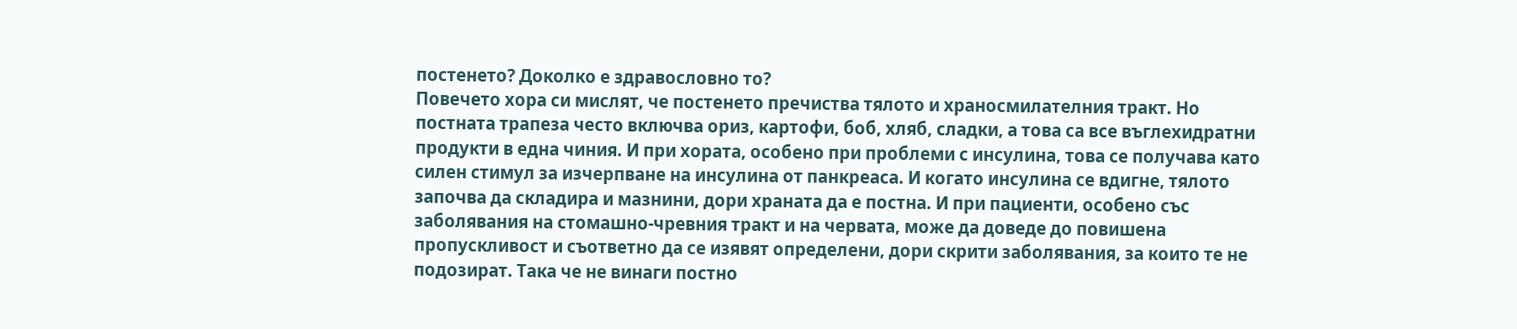постенето? Доколко е здравословно то?
Повечето хора си мислят, че постенето пречиства тялото и храносмилателния тракт. Но постната трапеза често включва ориз, картофи, боб, хляб, сладки, а това са все въглехидратни продукти в една чиния. И при хората, особено при проблеми с инсулина, това се получава като силен стимул за изчерпване на инсулина от панкреаса. И когато инсулина се вдигне, тялото започва да складира и мазнини, дори храната да е постна. И при пациенти, особено със заболявания на стомашно-чревния тракт и на червата, може да доведе до повишена пропускливост и съответно да се изявят определени, дори скрити заболявания, за които те не подозират. Така че не винаги постно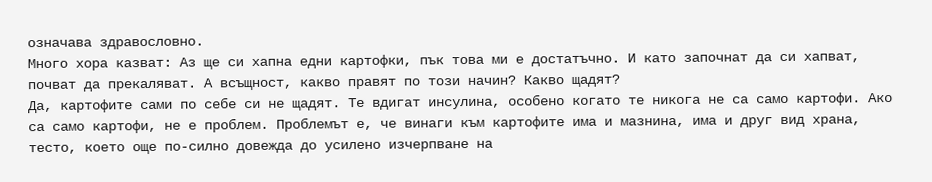означава здравословно.
Много хора казват: Аз ще си хапна едни картофки, пък това ми е достатъчно. И като започнат да си хапват, почват да прекаляват. А всъщност, какво правят по този начин? Какво щадят?
Да, картофите сами по себе си не щадят. Те вдигат инсулина, особено когато те никога не са само картофи. Ако са само картофи, не е проблем. Проблемът е, че винаги към картофите има и мазнина, има и друг вид храна, тесто, което още по-силно довежда до усилено изчерпване на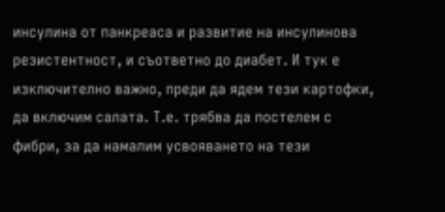инсулина от панкреаса и развитие на инсулинова резистентност, и съответно до диабет. И тук е изключително важно, преди да ядем тези картофки, да включим салата. Т.е. трябва да постелем с фибри, за да намалим усвояването на тези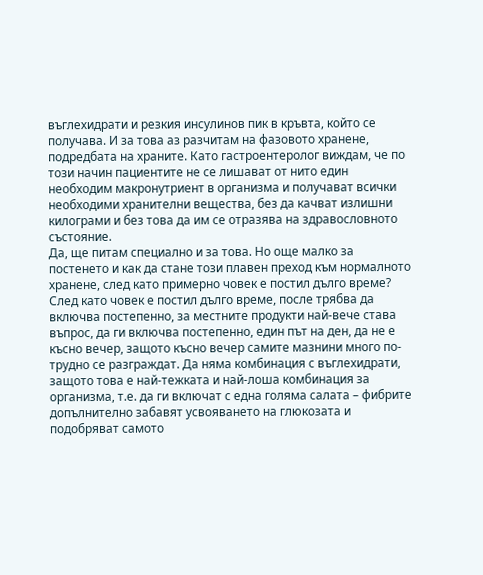въглехидрати и резкия инсулинов пик в кръвта, който се получава. И за това аз разчитам на фазовото хранене, подредбата на храните. Като гастроентеролог виждам, че по този начин пациентите не се лишават от нито един необходим макронутриент в организма и получават всички необходими хранителни вещества, без да качват излишни килограми и без това да им се отразява на здравословното състояние.
Да, ще питам специално и за това. Но още малко за постенето и как да стане този плавен преход към нормалното хранене, след като примерно човек е постил дълго време?
След като човек е постил дълго време, после трябва да включва постепенно, за местните продукти най-вече става въпрос, да ги включва постепенно, един път на ден, да не е късно вечер, защото късно вечер самите мазнини много по-трудно се разграждат. Да няма комбинация с въглехидрати, защото това е най-тежката и най-лоша комбинация за организма, т.е. да ги включат с една голяма салата – фибрите допълнително забавят усвояването на глюкозата и подобряват самото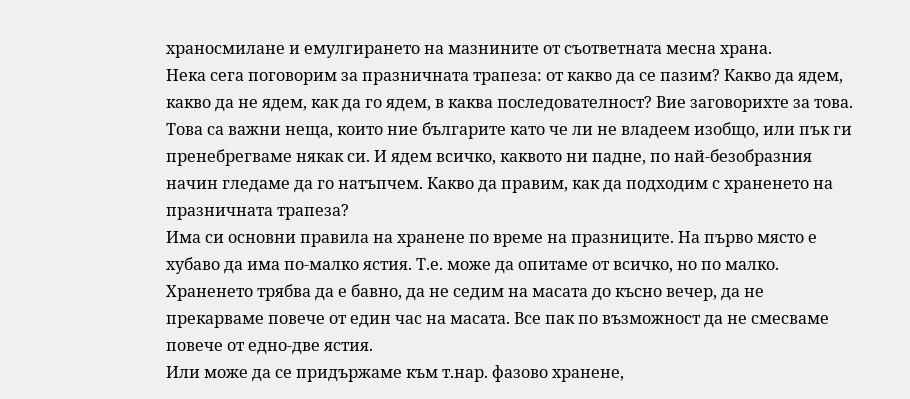храносмилане и емулгирането на мазнините от съответната месна храна.
Нека сега поговорим за празничната трапеза: от какво да се пазим? Какво да ядем, какво да не ядем, как да го ядем, в каква последователност? Вие заговорихте за това. Това са важни неща, които ние българите като че ли не владеем изобщо, или пък ги пренебрегваме някак си. И ядем всичко, каквото ни падне, по най-безобразния начин гледаме да го натъпчем. Какво да правим, как да подходим с храненето на празничната трапеза?
Има си основни правила на хранене по време на празниците. На първо място е хубаво да има по-малко ястия. Т.е. може да опитаме от всичко, но по малко. Храненето трябва да е бавно, да не седим на масата до късно вечер, да не прекарваме повече от един час на масата. Все пак по възможност да не смесваме повече от едно-две ястия.
Или може да се придържаме към т.нар. фазово хранене,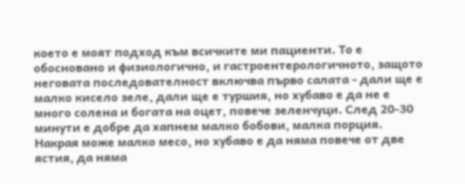което е моят подход към всичките ми пациенти. То е обосновано и физиологично, и гастроентерологичното, защото неговата последователност включва първо салата - дали ще е малко кисело зеле, дали ще е туршия, но хубаво е да не е много солена и богата на оцет, повече зеленчуци. След 20-30 минути е добре да хапнем малко бобови, малка порция. Накрая може малко месо, но хубаво е да няма повече от две ястия, да няма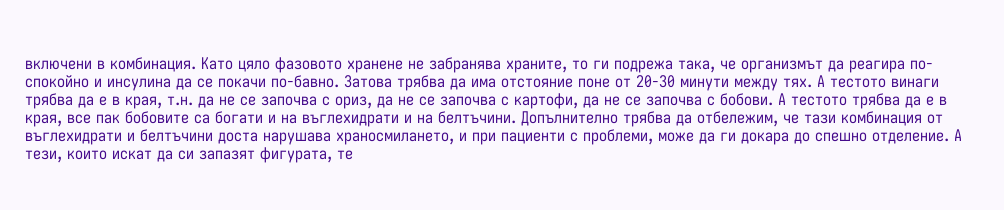включени в комбинация. Като цяло фазовото хранене не забранява храните, то ги подрежа така, че организмът да реагира по-спокойно и инсулина да се покачи по-бавно. Затова трябва да има отстояние поне от 20-30 минути между тях. А тестото винаги трябва да е в края, т.н. да не се започва с ориз, да не се започва с картофи, да не се започва с бобови. А тестото трябва да е в края, все пак бобовите са богати и на въглехидрати и на белтъчини. Допълнително трябва да отбележим, че тази комбинация от въглехидрати и белтъчини доста нарушава храносмилането, и при пациенти с проблеми, може да ги докара до спешно отделение. А тези, които искат да си запазят фигурата, те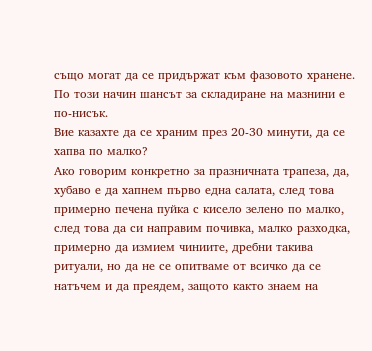също могат да се придържат към фазовото хранене. По този начин шансът за складиране на мазнини е по-нисък.
Вие казахте да се храним през 20-30 минути, да се хапва по малко?
Ако говорим конкретно за празничната трапеза, да, хубаво е да хапнем първо една салата, след това примерно печена пуйка с кисело зелено по малко, след това да си направим почивка, малко разходка, примерно да измием чиниите, дребни такива ритуали, но да не се опитваме от всичко да се натъчем и да преядем, защото както знаем на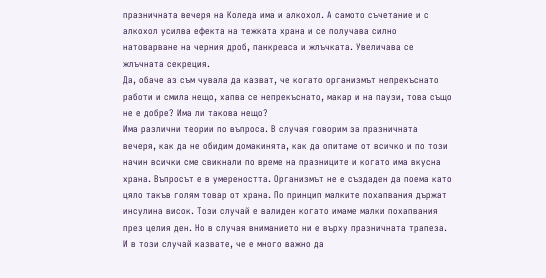празничната вечеря на Коледа има и алкохол. А самото съчетание и с алкохол усилва ефекта на тежката храна и се получава силно натоварване на черния дроб, панкреаса и жлъчката. Увеличава се жлъчната секреция.
Да, обаче аз съм чувала да казват, че когато организмът непрекъснато работи и смила нещо, хапва се непрекъснато, макар и на паузи, това също не е добре? Има ли такова нещо?
Има различни теории по въпроса. В случая говорим за празничната вечеря, как да не обидим домакинята, как да опитаме от всичко и по този начин всички сме свикнали по време на празниците и когато има вкусна храна. Въпросът е в умереността. Организмът не е създаден да поема като цяло такъв голям товар от храна. По принцип малките похапвания държат инсулина висок. Този случай е валиден когато имаме малки похапвания през целия ден. Но в случая вниманието ни е върху празничната трапеза.
И в този случай казвате, че е много важно да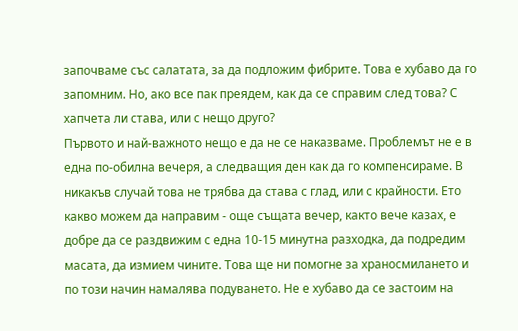започваме със салатата, за да подложим фибрите. Това е хубаво да го запомним. Но, ако все пак преядем, как да се справим след това? С хапчета ли става, или с нещо друго?
Първото и най-важното нещо е да не се наказваме. Проблемът не е в една по-обилна вечеря, а следващия ден как да го компенсираме. В никакъв случай това не трябва да става с глад, или с крайности. Ето какво можем да направим - още същата вечер, както вече казах, е добре да се раздвижим с една 10-15 минутна разходка, да подредим масата, да измием чините. Това ще ни помогне за храносмилането и по този начин намалява подуването. Не е хубаво да се застоим на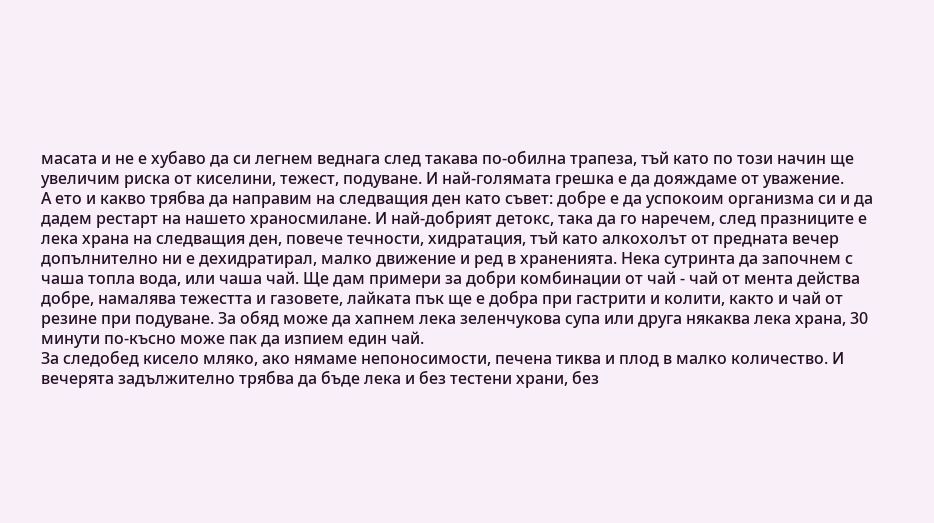масата и не е хубаво да си легнем веднага след такава по-обилна трапеза, тъй като по този начин ще увеличим риска от киселини, тежест, подуване. И най-голямата грешка е да дояждаме от уважение.
А ето и какво трябва да направим на следващия ден като съвет: добре е да успокоим организма си и да дадем рестарт на нашето храносмилане. И най-добрият детокс, така да го наречем, след празниците е лека храна на следващия ден, повече течности, хидратация, тъй като алкохолът от предната вечер допълнително ни е дехидратирал, малко движение и ред в храненията. Нека сутринта да започнем с чаша топла вода, или чаша чай. Ще дам примери за добри комбинации от чай - чай от мента действа добре, намалява тежестта и газовете, лайката пък ще е добра при гастрити и колити, както и чай от резине при подуване. За обяд може да хапнем лека зеленчукова супа или друга някаква лека храна, 30 минути по-късно може пак да изпием един чай.
За следобед кисело мляко, ако нямаме непоносимости, печена тиква и плод в малко количество. И вечерята задължително трябва да бъде лека и без тестени храни, без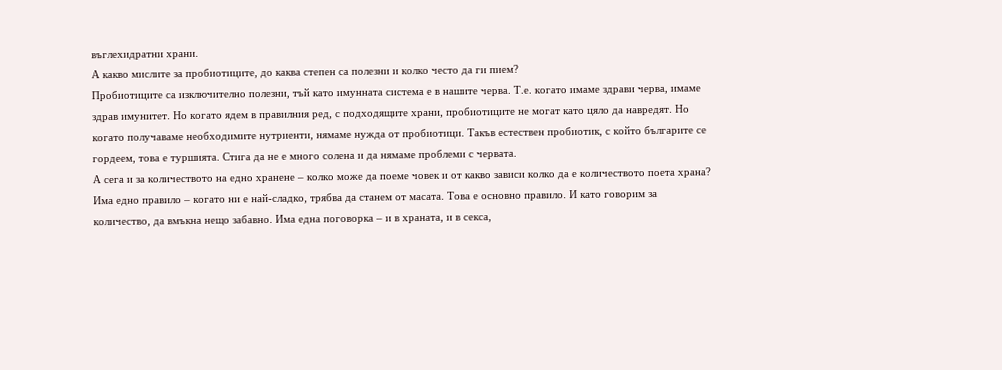въглехидратни храни.
А какво мислите за пробиотиците, до каква степен са полезни и колко често да ги пием?
Пробиотиците са изключително полезни, тъй като имунната система е в нашите черва. Т.е. когато имаме здрави черва, имаме здрав имунитет. Но когато ядем в правилния ред, с подходящите храни, пробиотиците не могат като цяло да навредят. Но когато получаваме необходимите нутриенти, нямаме нужда от пробиотици. Такъв естествен пробиотик, с който българите се гордеем, това е туршията. Стига да не е много солена и да нямаме проблеми с червата.
А сега и за количеството на едно хранене – колко може да поеме човек и от какво зависи колко да е количеството поета храна?
Има едно правило – когато ни е най-сладко, трябва да станем от масата. Това е основно правило. И като говорим за количество, да вмъкна нещо забавно. Има една поговорка – и в храната, и в секса,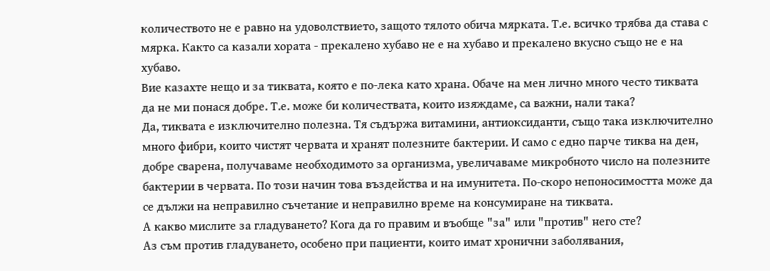количеството не е равно на удоволствието, защото тялото обича мярката. Т.е. всичко трябва да става с мярка. Както са казали хората - прекалено хубаво не е на хубаво и прекалено вкусно също не е на хубаво.
Вие казахте нещо и за тиквата, която е по-лека като храна. Обаче на мен лично много често тиквата да не ми понася добре. Т.е. може би количествата, които изяждаме, са важни, нали така?
Да, тиквата е изключително полезна. Тя съдържа витамини, антиоксиданти, също така изключително много фибри, които чистят червата и хранят полезните бактерии. И само с едно парче тиква на ден, добре сварена, получаваме необходимото за организма, увеличаваме микробното число на полезните бактерии в червата. По този начин това въздейства и на имунитета. По-скоро непоносимостта може да се дължи на неправилно съчетание и неправилно време на консумиране на тиквата.
А какво мислите за гладуването? Кога да го правим и въобще "за" или "против" него сте?
Аз съм против гладуването, особено при пациенти, които имат хронични заболявания,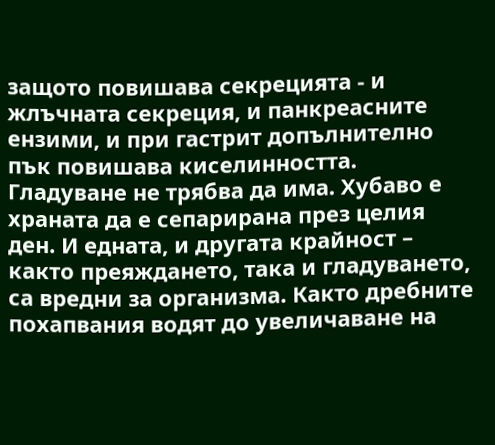защото повишава секрецията - и жлъчната секреция, и панкреасните ензими, и при гастрит допълнително пък повишава киселинността. Гладуване не трябва да има. Хубаво е храната да е сепарирана през целия ден. И едната, и другата крайност – както преяждането, така и гладуването, са вредни за организма. Както дребните похапвания водят до увеличаване на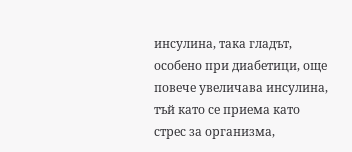инсулина, така гладът, особено при диабетици, още повече увеличава инсулина, тъй като се приема като стрес за организма,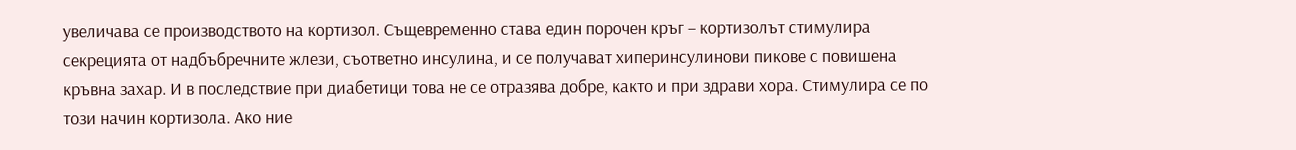увеличава се производството на кортизол. Същевременно става един порочен кръг – кортизолът стимулира секрецията от надбъбречните жлези, съответно инсулина, и се получават хиперинсулинови пикове с повишена кръвна захар. И в последствие при диабетици това не се отразява добре, както и при здрави хора. Стимулира се по този начин кортизола. Ако ние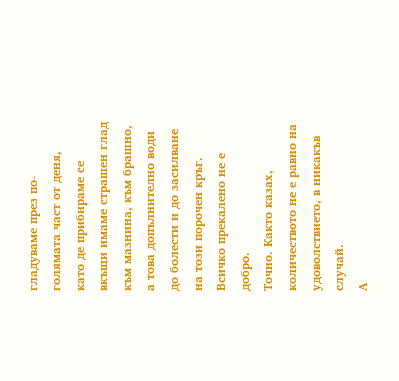гладуваме през по-голямата част от деня, като де прибираме се вкъщи имаме страшен глад към мазнина, към брашно, а това допълнително води до болести и до засилване на този порочен кръг.
Всичко прекалено не е добро.
Точно. Както казах, количеството не е равно на удоволствието, в никакъв случай.
А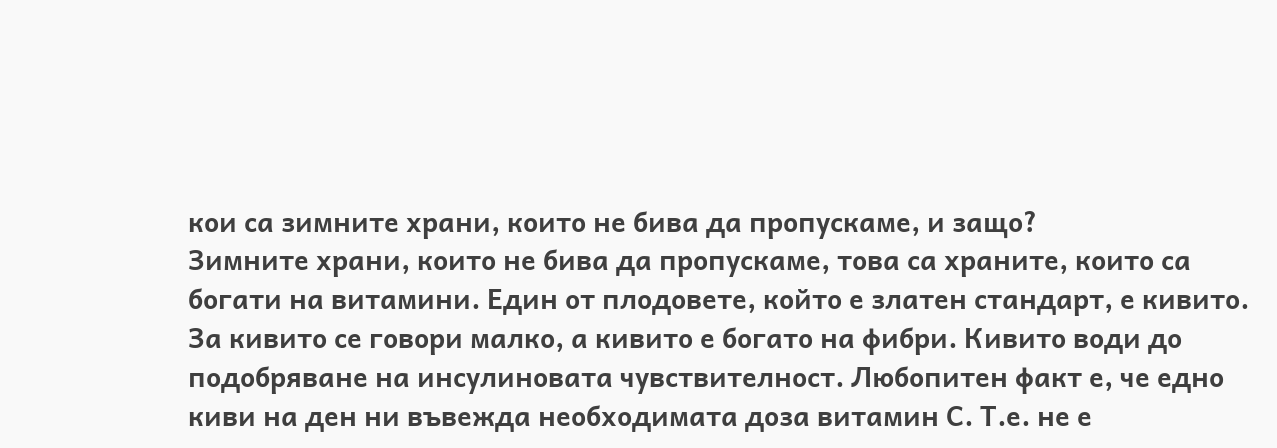кои са зимните храни, които не бива да пропускаме, и защо?
Зимните храни, които не бива да пропускаме, това са храните, които са богати на витамини. Един от плодовете, който е златен стандарт, е кивито. За кивито се говори малко, а кивито е богато на фибри. Кивито води до подобряване на инсулиновата чувствителност. Любопитен факт е, че едно киви на ден ни въвежда необходимата доза витамин С. Т.е. не е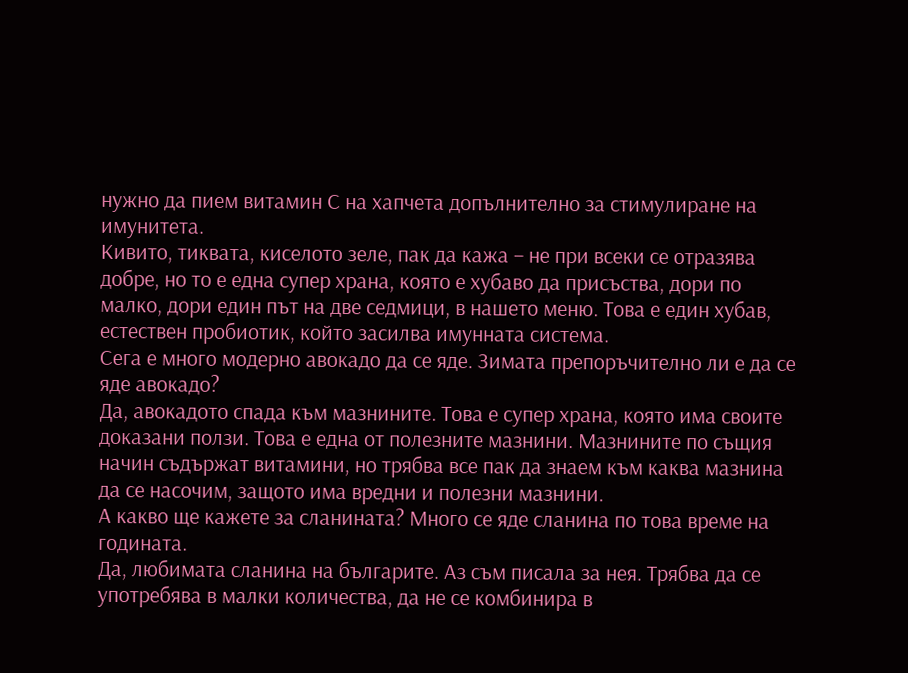нужно да пием витамин С на хапчета допълнително за стимулиране на имунитета.
Кивито, тиквата, киселото зеле, пак да кажа – не при всеки се отразява добре, но то е една супер храна, която е хубаво да присъства, дори по малко, дори един път на две седмици, в нашето меню. Това е един хубав, естествен пробиотик, който засилва имунната система.
Сега е много модерно авокадо да се яде. Зимата препоръчително ли е да се яде авокадо?
Да, авокадото спада към мазнините. Това е супер храна, която има своите доказани ползи. Това е една от полезните мазнини. Мазнините по същия начин съдържат витамини, но трябва все пак да знаем към каква мазнина да се насочим, защото има вредни и полезни мазнини.
А какво ще кажете за сланината? Много се яде сланина по това време на годината.
Да, любимата сланина на българите. Аз съм писала за нея. Трябва да се употребява в малки количества, да не се комбинира в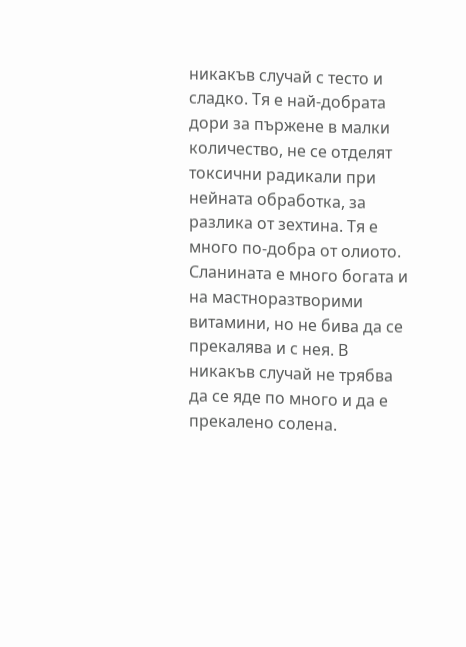никакъв случай с тесто и сладко. Тя е най-добрата дори за пържене в малки количество, не се отделят токсични радикали при нейната обработка, за разлика от зехтина. Тя е много по-добра от олиото. Сланината е много богата и на мастноразтворими витамини, но не бива да се прекалява и с нея. В никакъв случай не трябва да се яде по много и да е прекалено солена.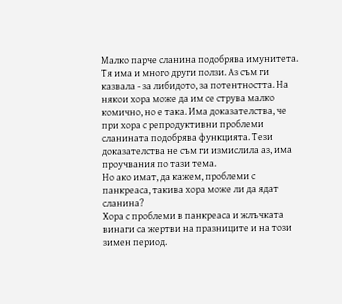Малко парче сланина подобрява имунитета. Тя има и много други ползи. Аз съм ги казвала - за либидото, за потентността. На някои хора може да им се струва малко комично, но е така. Има доказателства, че при хора с репродуктивни проблеми сланината подобрява функцията. Тези доказателства не съм ги измислила аз, има проучвания по тази тема.
Но ако имат, да кажем, проблеми с панкреаса, такива хора може ли да ядат сланина?
Хора с проблеми в панкреаса и жлъчката винаги са жертви на празниците и на този зимен период.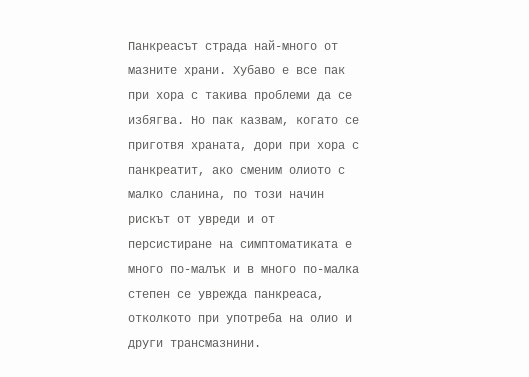Панкреасът страда най-много от мазните храни. Хубаво е все пак при хора с такива проблеми да се избягва. Но пак казвам, когато се приготвя храната, дори при хора с панкреатит, ако сменим олиото с малко сланина, по този начин рискът от увреди и от персистиране на симптоматиката е много по-малък и в много по-малка степен се уврежда панкреаса, отколкото при употреба на олио и други трансмазнини.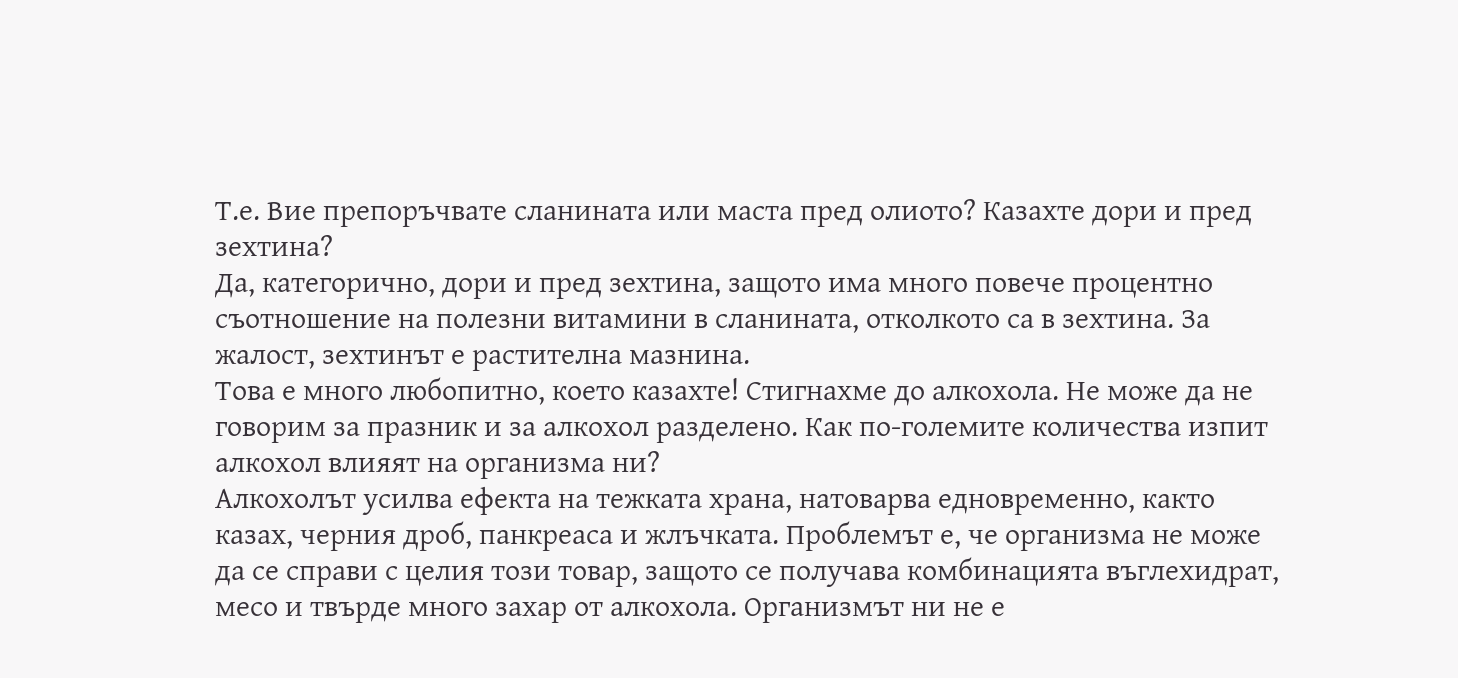Т.е. Вие препоръчвате сланината или маста пред олиото? Казахте дори и пред зехтина?
Да, категорично, дори и пред зехтина, защото има много повече процентно съотношение на полезни витамини в сланината, отколкото са в зехтина. За жалост, зехтинът е растителна мазнина.
Това е много любопитно, което казахте! Стигнахме до алкохола. Не може да не говорим за празник и за алкохол разделено. Как по-големите количества изпит алкохол влияят на организма ни?
Алкохолът усилва ефекта на тежката храна, натоварва едновременно, както казах, черния дроб, панкреаса и жлъчката. Проблемът е, че организма не може да се справи с целия този товар, защото се получава комбинацията въглехидрат, месо и твърде много захар от алкохола. Организмът ни не е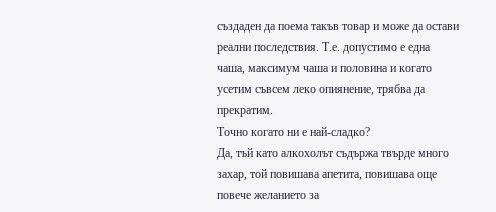създаден да поема такъв товар и може да остави реални последствия. Т.е. допустимо е една чаша, максимум чаша и половина и когато усетим съвсем леко опиянение, трябва да прекратим.
Точно когато ни е най-сладко?
Да, тъй като алкохолът съдържа твърде много захар, той повишава апетита, повишава още повече желанието за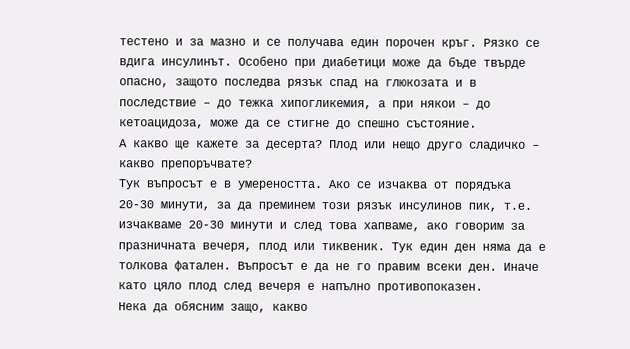тестено и за мазно и се получава един порочен кръг. Рязко се вдига инсулинът. Особено при диабетици може да бъде твърде опасно, защото последва рязък спад на глюкозата и в последствие – до тежка хипогликемия, а при някои – до кетоацидоза, може да се стигне до спешно състояние.
А какво ще кажете за десерта? Плод или нещо друго сладичко – какво препоръчвате?
Тук въпросът е в умереността. Ако се изчаква от порядъка 20-30 минути, за да преминем този рязък инсулинов пик, т.е. изчакваме 20-30 минути и след това хапваме, ако говорим за празничната вечеря, плод или тиквеник. Тук един ден няма да е толкова фатален. Въпросът е да не го правим всеки ден. Иначе като цяло плод след вечеря е напълно противопоказен.
Нека да обясним защо, какво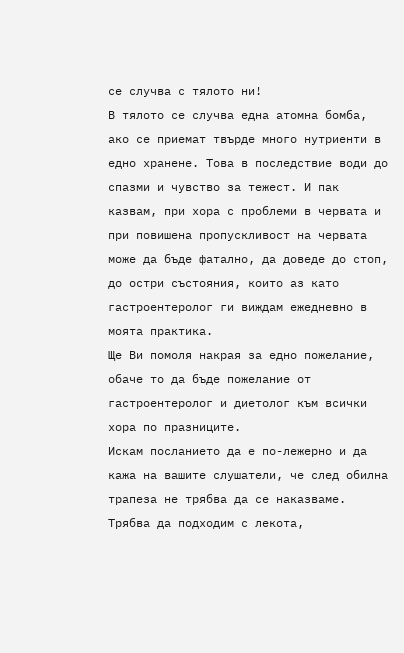се случва с тялото ни!
В тялото се случва една атомна бомба, ако се приемат твърде много нутриенти в едно хранене. Това в последствие води до спазми и чувство за тежест. И пак казвам, при хора с проблеми в червата и при повишена пропускливост на червата може да бъде фатално, да доведе до стоп, до остри състояния, които аз като гастроентеролог ги виждам ежедневно в моята практика.
Ще Ви помоля накрая за едно пожелание, обаче то да бъде пожелание от гастроентеролог и диетолог към всички хора по празниците.
Искам посланието да е по-лежерно и да кажа на вашите слушатели, че след обилна трапеза не трябва да се наказваме. Трябва да подходим с лекота,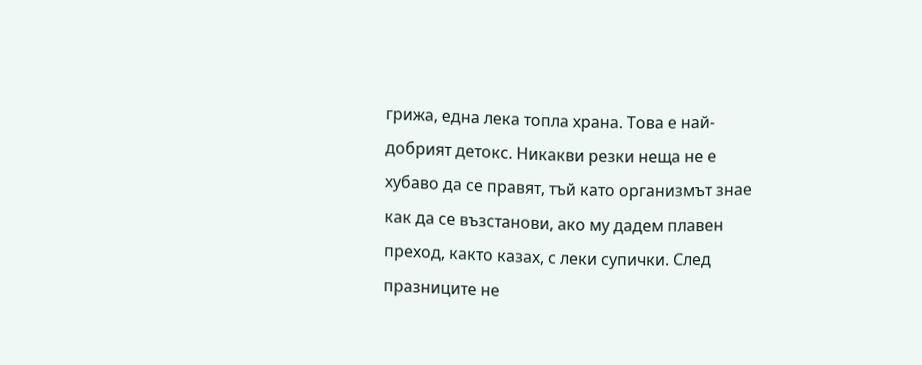грижа, една лека топла храна. Това е най-добрият детокс. Никакви резки неща не е хубаво да се правят, тъй като организмът знае как да се възстанови, ако му дадем плавен преход, както казах, с леки супички. След празниците не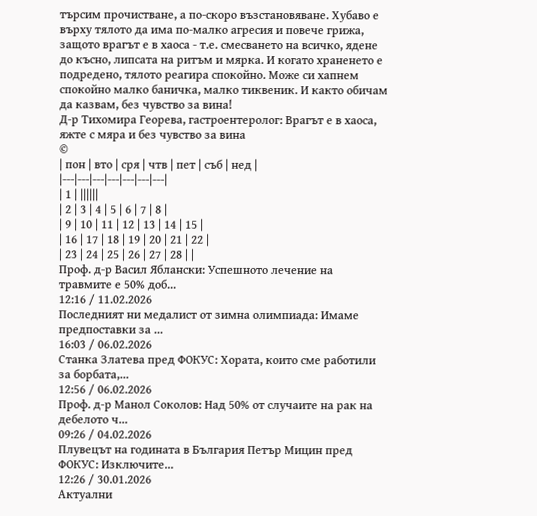търсим прочистване, а по-скоро възстановяване. Хубаво е върху тялото да има по-малко агресия и повече грижа, защото врагът е в хаоса - т.е. смесването на всичко, ядене до късно, липсата на ритъм и мярка. И когато храненето е подредено, тялото реагира спокойно. Може си хапнем спокойно малко баничка, малко тиквеник. И както обичам да казвам, без чувство за вина!
Д-р Тихомира Георева, гастроентеролог: Врагът е в хаоса, яжте с мяра и без чувство за вина
©
| пон | вто | сря | чтв | пет | съб | нед |
|---|---|---|---|---|---|---|
| 1 | ||||||
| 2 | 3 | 4 | 5 | 6 | 7 | 8 |
| 9 | 10 | 11 | 12 | 13 | 14 | 15 |
| 16 | 17 | 18 | 19 | 20 | 21 | 22 |
| 23 | 24 | 25 | 26 | 27 | 28 | |
Проф. д-р Васил Яблански: Успешното лечение на травмите е 50% доб...
12:16 / 11.02.2026
Последният ни медалист от зимна олимпиада: Имаме предпоставки за ...
16:03 / 06.02.2026
Станка Златева пред ФОКУС: Хората, които сме работили за борбата,...
12:56 / 06.02.2026
Проф. д-р Манол Соколов: Над 50% от случаите на рак на дебелото ч...
09:26 / 04.02.2026
Плувецът на годината в България Петър Мицин пред ФОКУС: Изключите...
12:26 / 30.01.2026
Актуални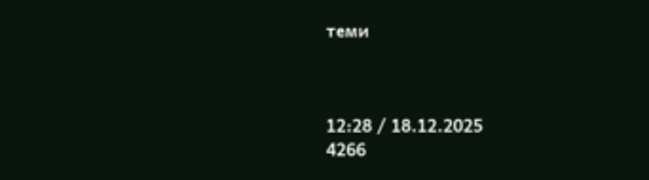теми



12:28 / 18.12.2025
4266